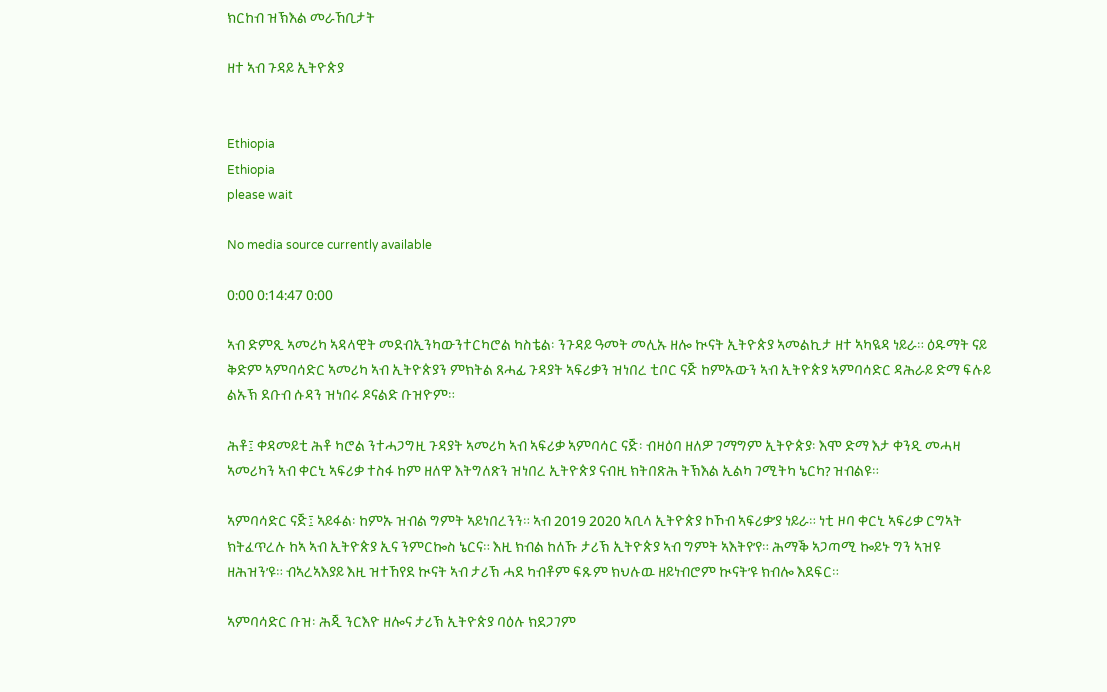ክርከብ ዝኽእል መራኸቢታት

ዘተ ኣብ ጉዳይ ኢትዮጵያ


Ethiopia
Ethiopia
please wait

No media source currently available

0:00 0:14:47 0:00

ኣብ ድምጺ ኣመሪካ ኣዳላዊት መደብኢንካውንተርካሮል ካስቴል፡ ንጉዳይ ዓመት መሊኡ ዘሎ ኲናት ኢትዮጵያ ኣመልኪታ ዘተ ኣካዪዳ ነይራ። ዕዱማት ናይ ቅድም ኣምባሳድር ኣመሪካ ኣብ ኢትዮጵያን ምክትል ጸሓፊ ጉዳያት ኣፍሪቃን ዝነበረ ቲቦር ናጅ ከምኡውን ኣብ ኢትዮጵያ ኣምባሳድር ዳሕራይ ድማ ፍሉይ ልኡኽ ደቡብ ሱዳን ዝነበሩ ዶናልድ ቡዝዮም።

ሕቶ፤ ቀዳመይቲ ሕቶ ካሮል ንተሓጋግዚ ጉዳያት ኣመሪካ ኣብ ኣፍሪቃ ኣምባሳር ናጅ፡ ብዛዕባ ዘለዎ ገማግም ኢትዮጵያ፡ እሞ ድማ እታ ቀንዲ መሓዛ ኣመሪካን ኣብ ቀርኒ ኣፍሪቃ ተስፋ ከም ዘለዋ እትግለጽን ዝነበረ ኢትዮጵያ ናብዚ ክትበጽሕ ትኽእል ኢልካ ገሚትካ ኔርካ? ዝብልዩ።

ኣምባሳድር ናጅ፤ ኣይፋል፡ ከምኡ ዝብል ግምት ኣይነበረንን። ኣብ 2019 2020 ኣቢላ ኢትዮጵያ ኮኾብ ኣፍሪቃ’ያ ነይራ። ነቲ ዞባ ቀርኒ ኣፍሪቃ ርግኣት ክትፈጥረሉ ከኣ ኣብ ኢትዮጵያ ኢና ንምርኰስ ኔርና። እዚ ክብል ከለኹ ታሪኽ ኢትዮጵያ ኣብ ግምት ኣእትየ’የ። ሕማቕ ኣጋጣሚ ኰይኑ ግን ኣዝዩ ዘሕዝን’ዩ። ብኣረኣእያይ እዚ ዝተኸየደ ኲናት ኣብ ታሪኽ ሓደ ካብቶም ፍጹም ክህሉዉ ዘይነብሮም ኲናት’ዩ ክብሎ እደፍር።

ኣምባሳድር ቡዝ፡ ሕጂ ንርእዮ ዘሎና ታሪኽ ኢትዮጵያ ባዕሉ ክደጋገም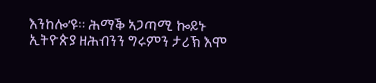እንከሎ’ዩ። ሕማቕ ኣጋጣሚ ኰይኑ ኢትዮጵያ ዘሕብንን ግሩምን ታሪኽ እሞ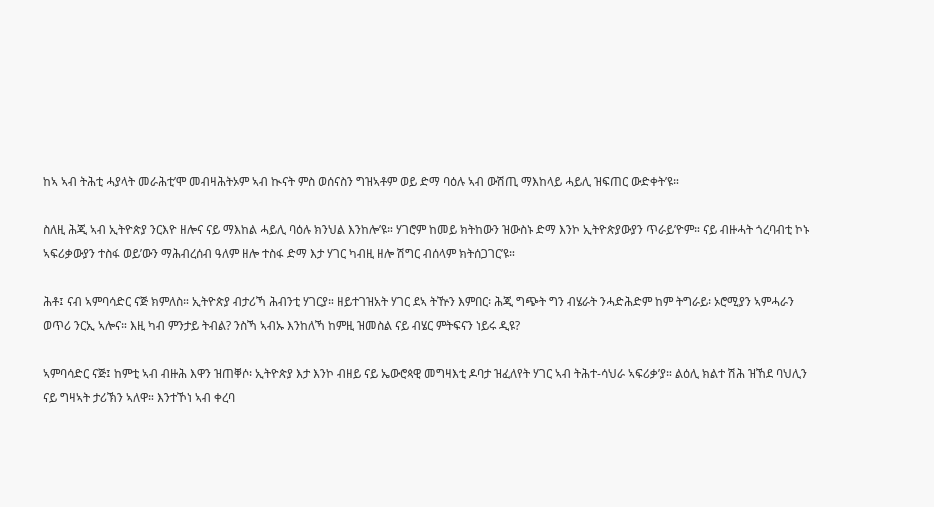ከኣ ኣብ ትሕቲ ሓያላት መራሕቲ’ሞ መብዛሕትኦም ኣብ ኲናት ምስ ወሰናስን ግዝኣቶም ወይ ድማ ባዕሉ ኣብ ውሽጢ ማእከላይ ሓይሊ ዝፍጠር ውድቀት’ዩ።

ስለዚ ሕጂ ኣብ ኢትዮጵያ ንርእዮ ዘሎና ናይ ማእከል ሓይሊ ባዕሉ ክንህል እንከሎ’ዩ። ሃገሮም ከመይ ክትከውን ዝውስኑ ድማ እንኮ ኢትዮጵያውያን ጥራይ’ዮም። ናይ ብዙሓት ጎረባብቲ ኮኑ ኣፍሪቃውያን ተስፋ ወይ’ውን ማሕብረሰብ ዓለም ዘሎ ተስፋ ድማ እታ ሃገር ካብዚ ዘሎ ሽግር ብሰላም ክትሰጋገር’ዩ።

ሕቶ፤ ናብ ኣምባሳድር ናጅ ክምለስ። ኢትዮጵያ ብታሪኻ ሕብንቲ ሃገርያ። ዘይተገዝአት ሃገር ደኣ ትዅን እምበር፡ ሕጂ ግጭት ግን ብሄራት ንሓድሕድም ከም ትግራይ፡ ኦሮሚያን ኣምሓራን ወጥሪ ንርኢ ኣሎና። እዚ ካብ ምንታይ ትብል? ንስኻ ኣብኡ እንከለኻ ከምዚ ዝመስል ናይ ብሄር ምትፍናን ነይሩ ዲዩ?

ኣምባሳድር ናጅ፤ ከምቲ ኣብ ብዙሕ እዋን ዝጠቐሶ፡ ኢትዮጵያ እታ እንኮ ብዘይ ናይ ኤውሮጳዊ መግዛእቲ ዶባታ ዝፈለየት ሃገር ኣብ ትሕተ-ሳህራ ኣፍሪቃ’ያ። ልዕሊ ክልተ ሽሕ ዝኸደ ባህሊን ናይ ግዛኣት ታሪኽን ኣለዋ። እንተኾነ ኣብ ቀረባ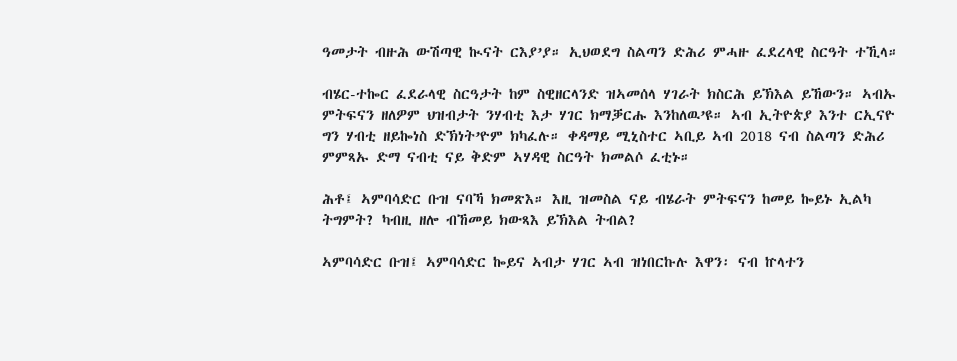ዓመታት ብዙሕ ውሽጣዊ ኲናት ርእያ’ያ። ኢህወደግ ስልጣን ድሕሪ ምሓዙ ፈደረላዊ ስርዓት ተኺላ።

ብሄር-ተኰር ፈደራላዊ ስርዓታት ከም ስዊዘርላንድ ዝኣመሰላ ሃገራት ክስርሕ ይኽእል ይኸውን። ኣብኡ ምትፍናን ዘለዎም ህዝብታት ንሃብቲ እታ ሃገር ክማቓርሑ እንከለዉ’ዩ። ኣብ ኢትዮጵያ እንተ ርኢናዮ ግን ሃብቲ ዘይኰነስ ድኽነት’ዮም ክካፈሉ። ቀዳማይ ሚኒስተር ኣቢይ ኣብ 2018 ናብ ስልጣን ድሕሪ ምምጻኡ ድማ ናብቲ ናይ ቅድም ኣሃዳዊ ስርዓት ክመልሶ ፈቲኑ።

ሕቶ፤ ኣምባሳድር ቡዝ ናባኻ ክመጽእ። እዚ ዝመስል ናይ ብሄራት ምትፍናን ከመይ ኰይኑ ኢልካ ትግምት? ካብዚ ዘሎ ብኸመይ ክውጻእ ይኽእል ትብል?

ኣምባሳድር ቡዝ፤ ኣምባሳድር ኰይና ኣብታ ሃገር ኣብ ዝነበርኩሉ እዋን፡ ናብ ኵላተን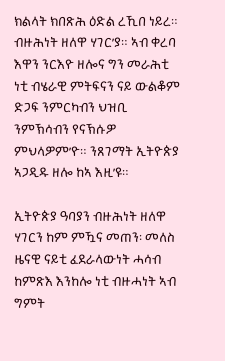ክልላት ክበጽሕ ዕድል ረኺበ ነይረ። ብዙሕነት ዘለዋ ሃገር’ያ። ኣብ ቀረባ እዋን ንርእዮ ዘሎና ግን መራሕቲ ነቲ ብሄራዊ ምትፍናን ናይ ውልቆም ድጋፍ ንምርካብን ህዝቢ ንምኽሳብን የናኽሱዎ ምህላዎም’ዮ። ንጸገማት ኢትዮጵያ ኣጋዲዱ ዘሎ ከኣ እዚ’ዩ።

ኢትዮጵያ ዓባያን ብዙሕነት ዘለዋ ሃገርን ከም ምዃና መጠን፡ መለስ ዜናዊ ናይቲ ፈደራላውነት ሓሳብ ከምጽእ እንከሎ ነቲ ብዙሓነት ኣብ ግምት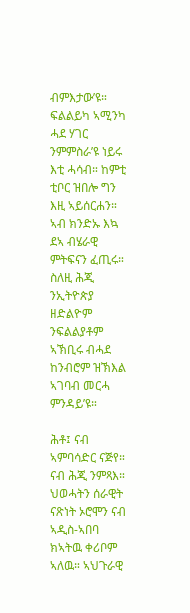ብምእታው’ዩ። ፍልልይካ ኣሚንካ ሓደ ሃገር ንምምስራ’ዩ ነይሩ እቲ ሓሳብ። ከምቲ ቲቦር ዝበሎ ግን እዚ ኣይሰርሐን። ኣብ ክንድኡ እኳ ደኣ ብሄራዊ ምትፍናን ፈጢሩ። ስለዚ ሕጂ ንኢትዮጵያ ዘድልዮም ንፍልልያቶም ኣኽቢሩ ብሓደ ከንብሮም ዝኽእል ኣገባብ መርሓ ምንዳይ’ዩ።

ሕቶ፤ ናብ ኣምባሳድር ናጅየ። ናብ ሕጂ ንምጻእ። ህወሓትን ሰራዊት ናጽነት ኦሮሞን ናብ ኣዲስ-ኣበባ ክኣትዉ ቀሪቦም ኣለዉ። ኣህጉራዊ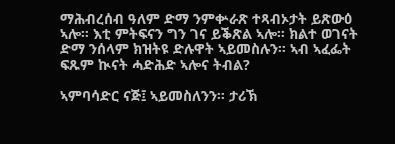ማሕብረሰብ ዓለም ድማ ንምቍራጽ ተጻብኦታት ይጽውዕ ኣሎ። እቲ ምትፍናን ግን ገና ይቕጽል ኣሎ። ክልተ ወገናት ድማ ንሰላም ክዝትዩ ድሉዋት ኣይመስሉን። ኣብ ኣፈፌት ፍጹም ኲናት ሓድሕድ ኣሎና ትብል?

ኣምባሳድር ናጅ፤ ኣይመስለንን። ታሪኽ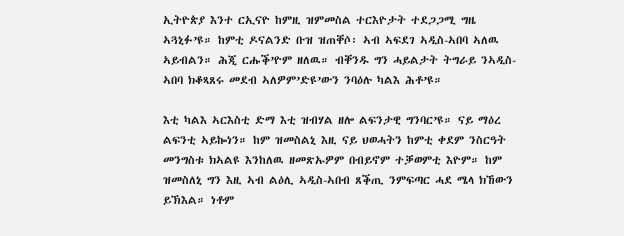ኢትዮጵያ እንተ ርኢናዮ ከምዚ ዝምመስል ተርእዮታት ተደጋጋሚ ግዜ ኣጓኒፉ’ዩ። ከምቲ ዶናልንድ ቡዝ ዝጠቐሶ፡ ኣብ ኣፍደገ ኣዲስ-ኣበባ ኣለዉ ኣይብልን። ሕጂ ርሑቕ’ዮም ዘለዉ። ብቐንዱ ግን ሓይልታት ትግራይ ንኣዲስ-ኣበባ ክቆጻጸሩ መደብ ኣለዎም’ድዩ’ውን ንባዕሉ ካልእ ሕቶ’ዩ።

እቲ ካልእ ኣርእስቲ ድማ እቲ ዝብሃል ዘሎ ልፍንታዊ ግንባር’ዩ። ናይ ማዕረ ልፍንቲ ኣይኰነን። ከም ዝመስልኒ እዚ ናይ ህወሓትን ከምቲ ቀደም ንስርዓት መንግስቱ ክኣልዩ እንከለዉ ዘመጽኡዎም በብይኖም ተቓወምቲ እዮም። ከም ዝመስለኒ ግን እዚ ኣብ ልዕሊ ኣዲስ-ኣበብ ጸቕጢ ንምፍጣር ሓደ ሜላ ክኸውን ይኽእል። ነቶም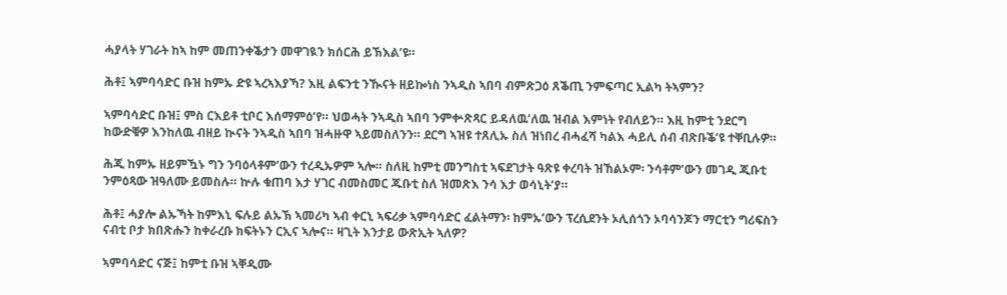ሓያላት ሃገራት ከኣ ከም መጠንቀቕታን መዋገዪን ክሰርሕ ይኽእል’ዩ።

ሕቶ፤ ኣምባሳድር ቡዝ ከምኡ ድዩ ኣረኣእያኻ? እዚ ልፍንቲ ንዂናት ዘይኰነስ ንኣዲስ ኣበባ ብምጽጋዕ ጸቕጢ ንምፍጣር ኢልካ ትኣምን?

ኣምባሳድር ቡዝ፤ ምስ ርእይቶ ቲቦር እሰማምዕ’የ። ህወሓት ንኣዲስ ኣበባ ንምቍጽጻር ይዳለዉ’ለዉ ዝብል እምነት የብለይን። እዚ ከምቲ ንደርግ ከውድቑዎ እንከለዉ ብዘይ ኲናት ንኣዲስ ኣበባ ዝሓዙዋ ኣይመስለንን። ደርግ ኣዝዩ ተጸሊኡ ስለ ዝነበረ ብሓፈሻ ካልእ ሓይሊ ሰብ ብጽቡቕ’ዩ ተቐቢሉዎ።

ሕጂ ከምኡ ዘይምዃኑ ግን ንባዕላቶም’ውን ተረዲኡዎም ኣሎ። ስለዚ ከምቲ መንግስቲ ኣፍደገታት ዓጽዩ ቀረባት ዝኸልኦም፡ ንሳቶም’ውን መገዲ ጂቡቲ ንምዕጻው ዝዓለሙ ይመስሉ። ኵሉ ቁጠባ እታ ሃገር ብመስመር ጁቡቲ ስለ ዝመጽእ ንሳ እታ ወሳኒት’ያ።

ሕቶ፤ ሓያሎ ልኡኻት ከምእኒ ፍሉይ ልኡኽ ኣመሪካ ኣብ ቀርኒ ኣፍሪቃ ኣምባሳድር ፈልትማን፡ ከምኡ’ውን ፕረሲደንት ኦሊሰጎን ኦባሳንጆን ማርቲን ግሪፍስን ናብቲ ቦታ ክበጽሑን ከቀራረቡ ክፍትኑን ርኢና ኣሎና። ዛጊት እንታይ ውጽኢት ኣለዎ?

ኣምባሳድር ናጅ፤ ከምቲ ቡዝ ኣቐዲሙ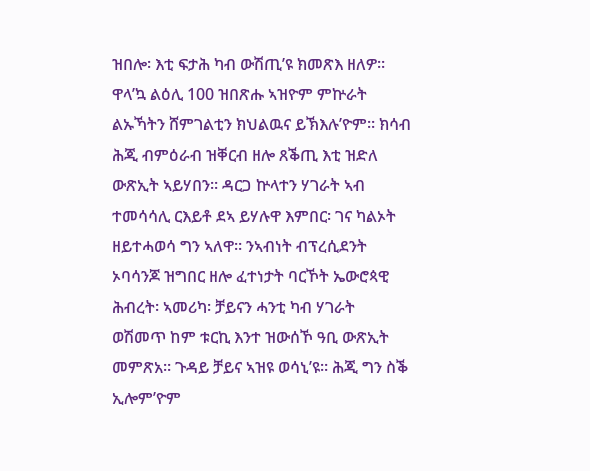ዝበሎ፡ እቲ ፍታሕ ካብ ውሽጢ’ዩ ክመጽእ ዘለዎ። ዋላ’ኳ ልዕሊ 100 ዝበጽሑ ኣዝዮም ምኵራት ልኡኻትን ሸምገልቲን ክህልዉና ይኽእሉ’ዮም። ክሳብ ሕጂ ብምዕራብ ዝቐርብ ዘሎ ጸቕጢ እቲ ዝድለ ውጽኢት ኣይሃበን። ዳርጋ ኵላተን ሃገራት ኣብ ተመሳሳሊ ርእይቶ ደኣ ይሃሉዋ እምበር፡ ገና ካልኦት ዘይተሓወሳ ግን ኣለዋ። ንኣብነት ብፕረሲደንት ኦባሳንጆ ዝግበር ዘሎ ፈተነታት ባርኾት ኤውሮጳዊ ሕብረት፡ ኣመሪካ፡ ቻይናን ሓንቲ ካብ ሃገራት ወሽመጥ ከም ቱርኪ እንተ ዝውሰኾ ዓቢ ውጽኢት መምጽአ። ጉዳይ ቻይና ኣዝዩ ወሳኒ’ዩ። ሕጂ ግን ስቕ ኢሎም’ዮም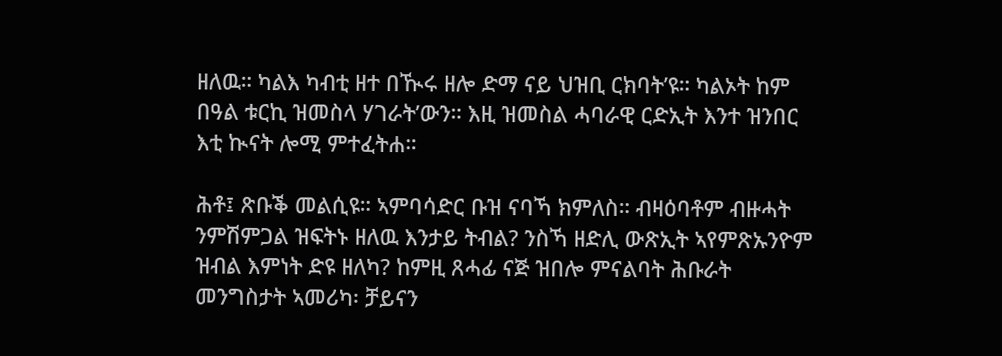ዘለዉ። ካልእ ካብቲ ዘተ በዂሩ ዘሎ ድማ ናይ ህዝቢ ርክባት’ዩ። ካልኦት ከም በዓል ቱርኪ ዝመስላ ሃገራት’ውን። እዚ ዝመስል ሓባራዊ ርድኢት እንተ ዝንበር እቲ ኲናት ሎሚ ምተፈትሐ።

ሕቶ፤ ጽቡቕ መልሲዩ። ኣምባሳድር ቡዝ ናባኻ ክምለስ። ብዛዕባቶም ብዙሓት ንምሽምጋል ዝፍትኑ ዘለዉ እንታይ ትብል? ንስኻ ዘድሊ ውጽኢት ኣየምጽኡንዮም ዝብል እምነት ድዩ ዘለካ? ከምዚ ጸሓፊ ናጅ ዝበሎ ምናልባት ሕቡራት መንግስታት ኣመሪካ፡ ቻይናን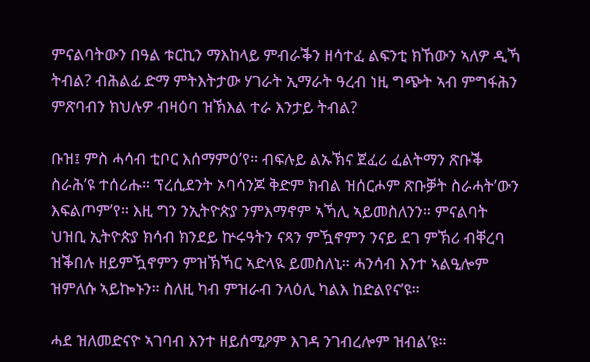ምናልባትውን በዓል ቱርኪን ማእከላይ ምብራቕን ዘሳተፈ ልፍንቲ ክኸውን ኣለዎ ዲኻ ትብል? ብሕልፊ ድማ ምትእትታው ሃገራት ኢማራት ዓረብ ነዚ ግጭት ኣብ ምግፋሕን ምጽባብን ክህሉዎ ብዛዕባ ዝኽእል ተራ እንታይ ትብል?

ቡዝ፤ ምስ ሓሳብ ቲቦር እሰማምዕ’የ። ብፍሉይ ልኡኽና ጀፈሪ ፈልትማን ጽቡቕ ስራሕ’ዩ ተሰሪሑ። ፕረሲደንት ኦባሳንጆ ቅድም ክብል ዝሰርሖም ጽቡቓት ስራሓት’ውን እፍልጦም’የ። እዚ ግን ንኢትዮጵያ ንምእማኖም ኣኻሊ ኣይመስለንን። ምናልባት ህዝቢ ኢትዮጵያ ክሳብ ክንደይ ኵሩዓትን ናጻን ምዃኖምን ንናይ ደገ ምኽሪ ብቐረባ ዝቕበሉ ዘይምዃኖምን ምዝኽኻር ኣድላዪ ይመስለኒ። ሓንሳብ እንተ ኣልዒሎም ዝምለሱ ኣይኰኑን። ስለዚ ካብ ምዝራብ ንላዕሊ ካልእ ከድልየና’ዩ።

ሓደ ዝለመድናዮ ኣገባብ እንተ ዘይሰሚዖም እገዳ ንገብረሎም ዝብል’ዩ።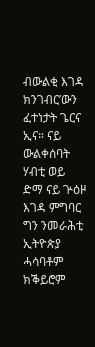ብውልቂ እገዳ ክንገብር’ውን ፈተነታት ጌርና ኢና። ናይ ውልቀሰባት ሃብቲ ወይ ድማ ናይ ጕዕዞ እገዳ ምግባር ግን ንመራሕቲ ኢትዮጵያ ሓሳባቶም ክቕይሮም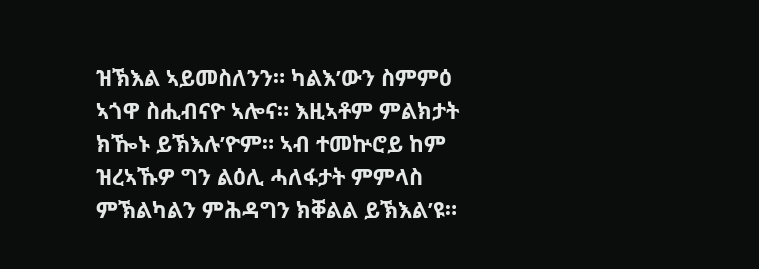ዝኽእል ኣይመስለንን። ካልእ’ውን ስምምዕ ኣጎዋ ስሒብናዮ ኣሎና። እዚኣቶም ምልክታት ክዀኑ ይኽእሉ’ዮም። ኣብ ተመኵሮይ ከም ዝረኣኹዎ ግን ልዕሊ ሓለፋታት ምምላስ ምኽልካልን ምሕዳግን ክቐልል ይኽእል’ዩ።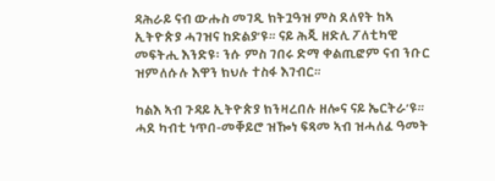ዳሕራይ ናብ ውሑስ መገዲ ክትጓዓዝ ምስ ደለየት ከኣ ኢትዮጵያ ሓገዝና ከድልያ’ዩ። ናይ ሕጂ ዘድሊ ፖለቲካዊ መፍትሒ እንድዩ፡ ንሱ ምስ ገበሩ ድማ ቀልጢፎም ናብ ንቡር ዝምለሱሉ እዋን ክህሉ ተስፋ እገብር።

ካልእ ኣብ ጉዳይ ኢትዮጵያ ክንዛረበሉ ዘሎና ናይ ኤርትራ’ዩ። ሓደ ካብቲ ነጥበ-መቐይሮ ዝዀነ ፍጻመ ኣብ ዝሓለፈ ዓመት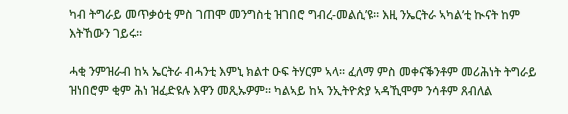ካብ ትግራይ መጥቃዕቲ ምስ ገጠሞ መንግስቲ ዝገበሮ ግብረ-መልሲ’ዩ። እዚ ንኤርትራ ኣካል’ቲ ኲናት ከም እትኸውን ገይሩ።

ሓቂ ንምዝራብ ከኣ ኤርትራ ብሓንቲ እምኒ ክልተ ዑፍ ትሃርም ኣላ። ፈለማ ምስ መቀናቕንቶም መሪሕነት ትግራይ ዝነበሮም ቂም ሕነ ዝፈድዩሉ እዋን መጺኡዎም። ካልኣይ ከኣ ንኢትዮጵያ ኣዳኺሞም ንሳቶም ጸብለል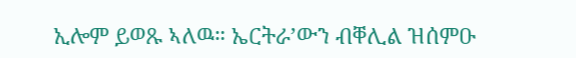ኢሎም ይወጹ ኣለዉ። ኤርትራ’ውን ብቐሊል ዝሰምዑ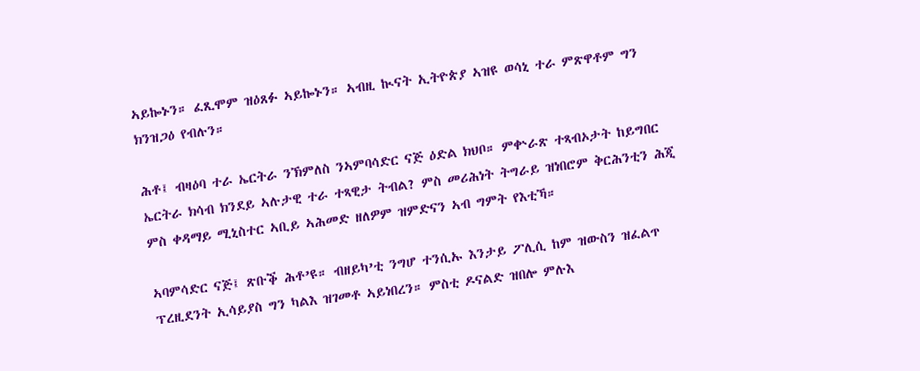ኣይኰኑን። ፈጺሞም ዝዕጸፉ ኣይኰኑን። ኣብዚ ኲናት ኢትዮጵያ ኣዝዩ ወሳኒ ተራ ምጽዋቶም ግን ክንዝጋዕ የብሉን።

ሕቶ፤ ብዛዕባ ተራ ኤርትራ ንኽምለስ ንኣምባሳድር ናጅ ዕድል ክህቦ። ምቍራጽ ተጻብኦታት ከይግበር ኤርትራ ክሳብ ክንደይ ኣሉታዊ ተራ ተጻዊታ ትብል? ምስ መሪሕነት ትግራይ ዝነበሮም ቅርሕንቲን ሕጂ ምስ ቀዳማይ ሚኒስተር ኣቢይ ኣሕመድ ዘለዎም ዝምድናን ኣብ ግምት የእቲኻ።

ኣባምሳድር ናጅ፤ ጽቡቕ ሕቶ’ዩ። ብዘይካ’ቲ ንግሆ ተንሲኡ እንታይ ፖሊሲ ከም ዝውስን ዝፈልጥ ፕረዚደንት ኢሳይያስ ግን ካልእ ዝገመቶ ኣይነበረን። ምስቲ ዶናልድ ዝበሎ ምሉእ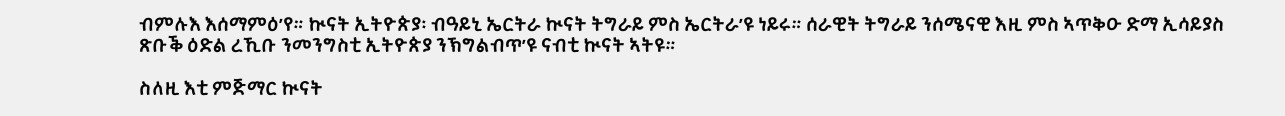ብምሉእ እሰማምዕ’የ። ኲናት ኢትዮጵያ፡ ብዓይኒ ኤርትራ ኲናት ትግራይ ምስ ኤርትራ’ዩ ነይሩ። ሰራዊት ትግራይ ንሰሜናዊ እዚ ምስ ኣጥቅዑ ድማ ኢሳይያስ ጽቡቕ ዕድል ረኺቡ ንመንግስቲ ኢትዮጵያ ንኽግልብጥ’ዩ ናብቲ ኲናት ኣትዩ።

ስለዚ እቲ ምጅማር ኲናት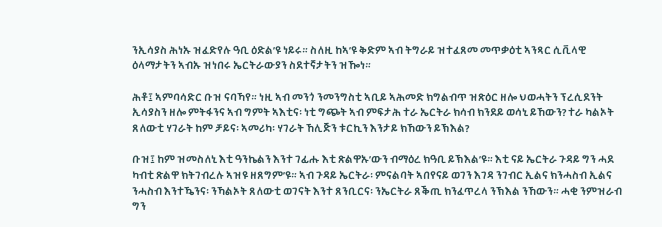ንኢሳያስ ሕነኡ ዝፈድየሉ ዓቢ ዕድል’ዩ ነይሩ። ስለዚ ከኣ’ዩ ቅድም ኣብ ትግራይ ዝተፈጸመ መጥቃዕቲ ኣንጻር ሲቪላዊ ዕላማታትን ኣብኡ ዝነበሩ ኤርትራውያን ስደተኛታትን ዝዀነ።

ሕቶ፤ ኣምባሳድር ቡዝ ናባኻየ። ነዚ ኣብ መንጎ ንመንግስቲ ኣቢይ ኣሕመድ ክግልብጥ ዝጽዕር ዘሎ ህወሓትን ፕረሲደንት ኢሳያስን ዘሎ ምትፋንና ኣብ ግምት ኣእቲና፡ ነቲ ግጭት ኣብ ምፍታሕ ተራ ኤርትራ ክሳብ ክንደይ ወሳኒ ይኸውን? ተራ ካልኦት ጸለውቲ ሃገራት ከም ቻይና፡ ኣመሪካ፡ ሃገራት ኸሊጅን ቱርኪን እንታይ ክኸውን ይኽእል?

ቡዝ፤ ከም ዝመስለኒ እቲ ዓንኬልን እንተ ገፊሑ እቲ ጽልዋኡ’ውን ብማዕረ ክዓቢ ይኽእል’ዩ። እቲ ናይ ኤርትራ ጉዳይ ግን ሓደ ካብቲ ጽልዋ ክትገብረሉ ኣዝዩ ዘጸግም’ዩ። ኣብ ጉዳይ ኤርትራ፡ ምናልባት ኣበየናይ ወገን እገዳ ንገብር ኢልና ክንሓስብ ኢልና ንሓስብ እንተዄንና፡ ንኻልኦት ጸለውቲ ወገናት እንተ ጸንቢርና፡ ንኤርትራ ጸቕጢ ክንፈጥረላ ንኽእል ንኸውን። ሓቂ ንምዝራብ ግን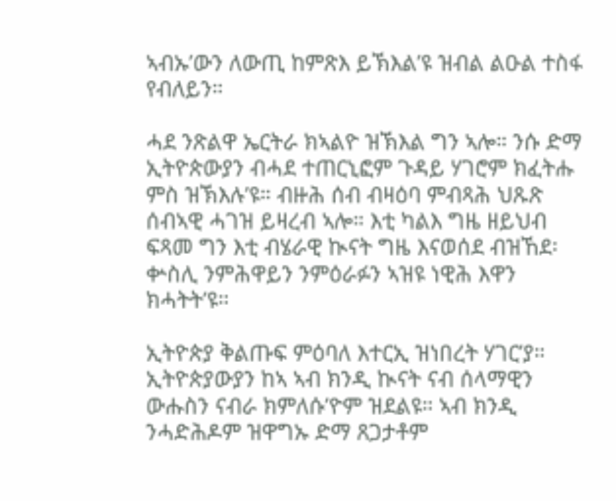ኣብኡ’ውን ለውጢ ከምጽእ ይኽእል’ዩ ዝብል ልዑል ተስፋ የብለይን።

ሓደ ንጽልዋ ኤርትራ ክኣልዮ ዝኽእል ግን ኣሎ። ንሱ ድማ ኢትዮጵውያን ብሓደ ተጠርኒፎም ጉዳይ ሃገሮም ክፈትሑ ምስ ዝኽእሉ’ዩ። ብዙሕ ሰብ ብዛዕባ ምብጻሕ ህጹጽ ሰብኣዊ ሓገዝ ይዛረብ ኣሎ። እቲ ካልእ ግዜ ዘይህብ ፍጻመ ግን እቲ ብሄራዊ ኲናት ግዜ እናወሰደ ብዝኸደ፡ ቍስሊ ንምሕዋይን ንምዕራፉን ኣዝዩ ነዊሕ እዋን ክሓትት’ዩ።

ኢትዮጵያ ቅልጡፍ ምዕባለ እተርኢ ዝነበረት ሃገር’ያ። ኢትዮጵያውያን ከኣ ኣብ ክንዲ ኲናት ናብ ሰላማዊን ውሑስን ናብራ ክምለሱ’ዮም ዝደልዩ። ኣብ ክንዲ ንሓድሕዶም ዝዋግኡ ድማ ጸጋታቶም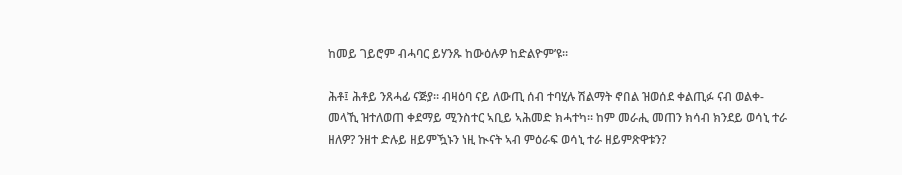ከመይ ገይሮም ብሓባር ይሃንጹ ከውዕሉዎ ከድልዮም’ዩ።

ሕቶ፤ ሕቶይ ንጸሓፊ ናጅያ። ብዛዕባ ናይ ለውጢ ሰብ ተባሂሉ ሽልማት ኖበል ዝወሰደ ቀልጢፉ ናብ ወልቀ-መላኺ ዝተለወጠ ቀደማይ ሚንስተር ኣቢይ ኣሕመድ ክሓተካ። ከም መራሒ መጠን ክሳብ ክንደይ ወሳኒ ተራ ዘለዎ? ንዘተ ድሉይ ዘይምዃኑን ነዚ ኲናት ኣብ ምዕራፍ ወሳኒ ተራ ዘይምጽዋቱን?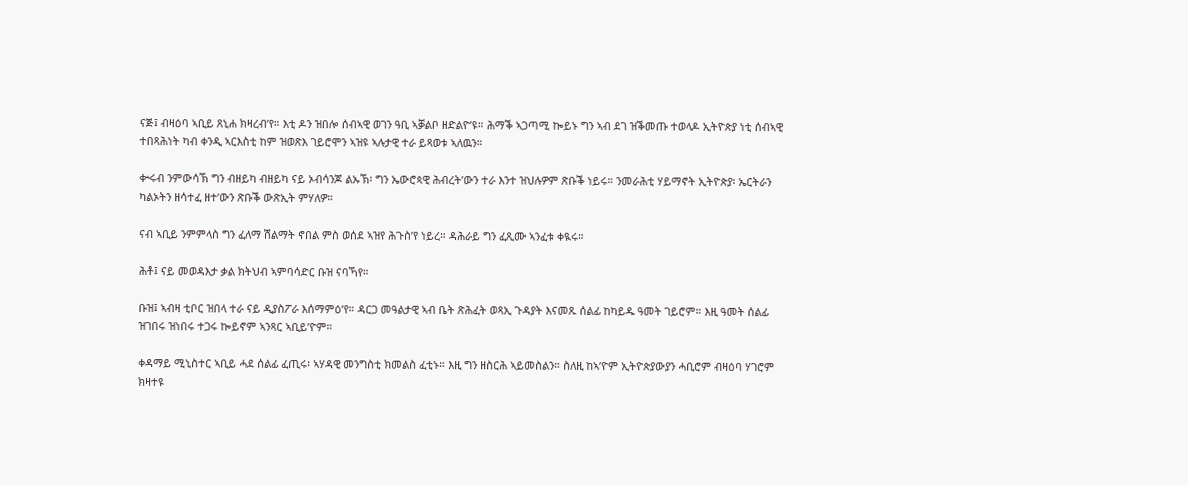ናጅ፤ ብዛዕባ ኣቢይ ጸኒሐ ክዛረብ’የ። እቲ ዶን ዝበሎ ሰብኣዊ ወገን ዓቢ ኣቓልቦ ዘድልዮ’ዩ። ሕማቕ ኣጋጣሚ ኰይኑ ግን ኣብ ደገ ዝቕመጡ ተወላዶ ኢትዮጵያ ነቲ ሰብኣዊ ተበጻሕነት ካብ ቀንዲ ኣርእስቲ ከም ዝወጽእ ገይሮሞን ኣዝዩ ኣሉታዊ ተራ ይጻወቱ ኣለዉን።

ቍሩብ ንምውሳኽ ግን ብዘይካ ብዘይካ ናይ ኦብሳንጆ ልኡኽ፡ ግን ኤውሮጳዊ ሕብረት’ውን ተራ እንተ ዝህሉዎም ጽቡቕ ነይሩ። ንመራሕቲ ሃይማኖት ኢትዮጵያ፡ ኤርትራን ካልኦትን ዘሳተፈ ዘተ’ውን ጽቡቕ ውጽኢት ምሃለዎ።

ናብ ኣቢይ ንምምላስ ግን ፈለማ ሽልማት ኖበል ምስ ወሰደ ኣዝየ ሕጉስ’የ ነይረ። ዳሕራይ ግን ፈጺሙ ኣንፈቱ ቀዪሩ።

ሕቶ፤ ናይ መወዳእታ ቃል ክትህብ ኣምባሳድር ቡዝ ናባኻየ።

ቡዝ፤ ኣብዛ ቲቦር ዝበላ ተራ ናይ ዲያስፖራ እሰማምዕ’የ። ዳርጋ መዓልታዊ ኣብ ቤት ጽሕፈት ወጻኢ ጉዳያት እናመጹ ሰልፊ ከካይዱ ዓመት ገይሮም። እዚ ዓመት ሰልፊ ዝገበሩ ዝነበሩ ተጋሩ ኰይኖም ኣንጻር ኣቢይ’ዮም።

ቀዳማይ ሚኒስተር ኣቢይ ሓደ ሰልፊ ፈጢሩ፡ ኣሃዳዊ መንግስቲ ክመልስ ፈቲኑ። እዚ ግን ዘስርሕ ኣይመስልን። ስለዚ ከኣ’ዮም ኢትዮጵያውያን ሓቢሮም ብዛዕባ ሃገሮም ክዛተዩ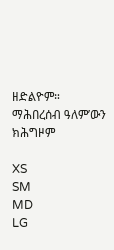ዘድልዮም። ማሕበረሰብ ዓለም’ውን ክሕግዞም

XS
SM
MD
LG